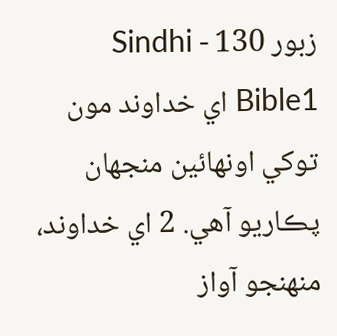زبور 130 - Sindhi Bible1 اي خداوند مون توکي اونهائين منجهان پڪاريو آهي. 2 اي خداوند، منهنجو آواز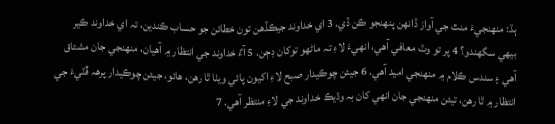ٻڌ: منهنجيءَ منٿ جي آواز ڏانهن پنهنجو ڪن ڏي. 3 اي خداوند جيڪڏهن تون خطائن جو حساب ڪندين، تہ اي خداوند ڪير بيهي سگهندو؟ 4 پر تو وٽ معافي آهي، انهيءَ لاءِ تہ ماڻهو توکان ڊڄن. 5 آءٌ خداوند جي انتظار ۾ آهيان، منهنجي جان مشتاق آهي ۽ سندس ڪلام ۾ منهنجي اميد آهي. 6 جيئن چوڪيدار صبح لاءِ اکيون پائي ويٺا ٿا رهن، هائو، جيئن چوڪيدار پرهہ ڦٽيءَ جي انتظار ۾ ٿا رهن، تيئن منهنجي جان انهي کان بہ وڌيڪ خداوند جي لاءِ منتظر آهي. 7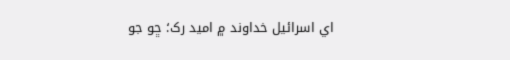اي اسرائيل خداوند ۾ اميد رک؛ ڇو جو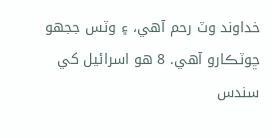خداوند وٽ رحم آهي، ۽ وٽس ججهو ڇوٽڪارو آهي. 8 هو اسرائيل کي سندس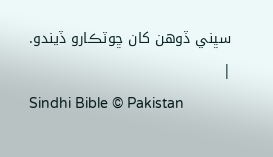سڀني ڏوهن کان ڇوٽڪارو ڏيندو. |
Sindhi Bible © Pakistan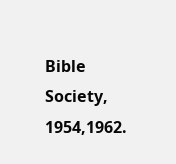Bible Society, 1954,1962.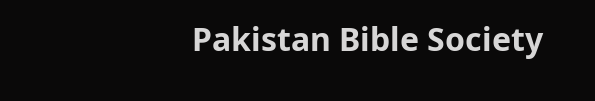Pakistan Bible Society